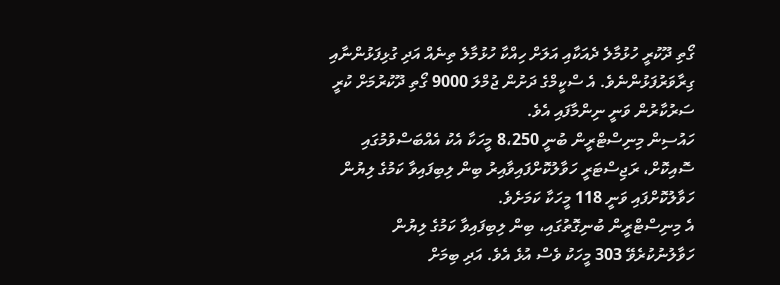ގޯތި ދޫކުރީ ހުޅުމާލެ ދެއަކާއި އަލަށް ހިއްކާ ހުޅުމާލެ ތިނެއް އަދި ގުޅިފަޅުންނާއި ގިރާވަރުފަޅުންނެވެ. އެ ސްކީމްގެ ދަށުން ޖުމްލަ 9000 ގޯތި ދޫކުރުމަށް ކުރީ ސަރުކާރުން ވަނީ ނިންމާފައި އެވެ.
ހައުސިން މިނިސްޓްރީން ބުނީ 8،250 މީހަކާ އެކު އެއްބަސްވުމުގައި ސޮއިކޮށް، ރަޖިސްޓަރީ ހަވާލުކޮށްފައިވާއިރު ބިން ލިބިފައިވާ ކަމުގެ ލިޔުން ހަވާލުކޮށްފައި ވަނީ 118 މީހަކާ ކަމަށެވެ.
އެ މިނިސްޓްރީން ބުނިގޮތުގައި، ބިން ލިބިފައިވާ ކަމުގެ ލިޔުން ހަވާލުނުކުރެވޭ 303 މީހަކު ވެސް އުޅެ އެވެ. އަދި ބިމަށް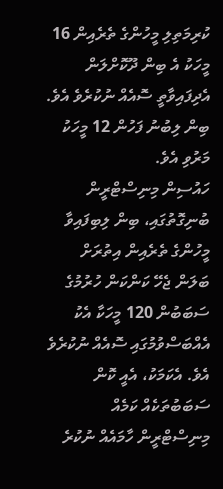ކުރިމަތިލި މީހުންގެ ތެރެއިން 16 މީހަކު އެ ބިން ދޫކޮށްލަން އެދިފައިވާތީ ސޮއެއް ނުކުރެވެ އެވެ. ބިން ލިބުނު ފަހުން 12 މީހަކު މަރުވި އެވެ.
ހައުސިން މިނިސްޓްރީން ބުނިގޮތުގައި، ބިން ލިބިފައިވާ މީހުންގެ ތެރެއިން އިތުރަށް ބަލަން ޖެހޭ ކަންކަން ހުރުމުގެ ސަބަބުން 120 މީހަކާ އެކު އެއްބަސްވުމުގައި ސޮއެއް ނުކުރެވެ އެވެ. އެކަމަކު، އެއީ ކޮން ސަބަބުތަކެއް ކަމެއް މިނިސްޓްރީން ހާމައެއް ނުކުރެ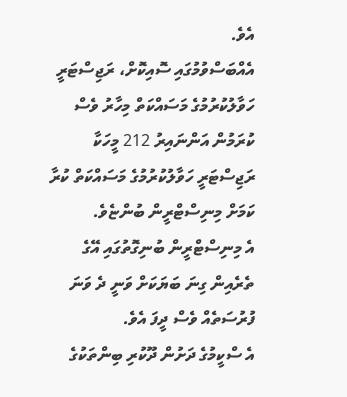އެވެ.
އެއްބަސްވުމުގައި ސޮއިކޮށް، ރަޖިސްޓަރީ ހަވާލުކުރުމުގެ މަސައްކަތް މިހާރު ވެސް ކުރަމުން އަންނައިރު 212 މީހަކާ ރަޖިސްޓަރީ ހަވާލުކުރުމުގެ މަސައްކަތް ކުރާ ކަމަށް މިނިސްޓްރީން ބުންޏެވެ.
އެ މިނިސްޓްރީން ބުނިގޮތުގައި އޭގެ ތެރެއިން ގިނަ ބަޔަކަށް ވަނީ ދެ ވަނަ ފުރުސަތެއް ވެސް ދީފަ އެވެ.
އެ ސްކީމުގެ ދަށުން ދޫކުރި ބިންތަކުގެ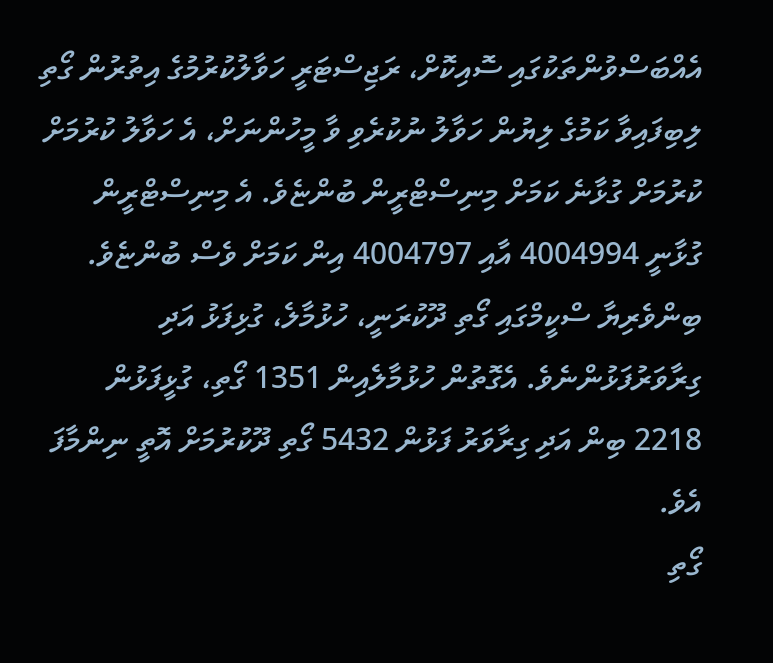އެއްބަސްވުންތަކުގައި ސޮއިކޮށް، ރަޖިސްޓަރީ ހަވާލުކުރުމުގެ އިތުރުން ގޯތި ލިބިފައިވާ ކަމުގެ ލިޔުން ހަވާލު ނުކުރެވި ވާ މީހުންނަށް، އެ ހަވާލު ކުރުމަށް ކުރުމަށް ގުޅާނެ ކަމަށް މިނިސްޓްރީން ބުންޏެވެ. އެ މިނިސްޓްރީން ގުޅާނީ 4004994 އާއި 4004797 އިން ކަމަށް ވެސް ބުންޏެވެ.
ބިންވެރިޔާ ސްކީމްގައި ގޯތި ދޫކުރަނީ، ހުޅުމާލެ، ގުޅިފަޅު އަދި ގިރާވަރުފަޅުންނެވެ. އެގޮތުން ހުޅުމާލެއިން 1351 ގޯތި، ގުޅީފަޅުން 2218 ބިން އަދި ގިރާވަރު ފަޅުން 5432 ގޯތި ދޫކުރުމަށް އޮތީ ނިންމާފަ އެވެ.
ގޯތި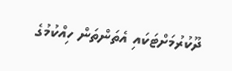ދޫކުރުމަށްޓަކައި އެތަންތަން ހިއްކުމުގެ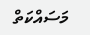މަސައްކަތް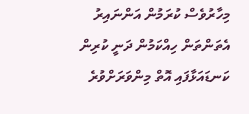މިހާރުވެސް ކުރަމުން އަންނައިރު އެތަންތަން ހިއްކަމުން ދަނީ ކުރިން ކަނޑައަޅާފައި އޮތް މިންވަރަށްވުރެ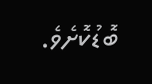ބޮޑުކޮށެވެ.